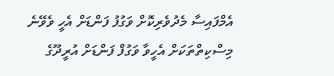އެމްފައިސާ މެދުވެރިކޮށް ވަގުފު ފަންޑަށް އެހީ ވެވޭނެ
މިސްކިތްތަކަށް އެހީވާ ވަގުފް ފަންޑަށް އުރީދޫގެ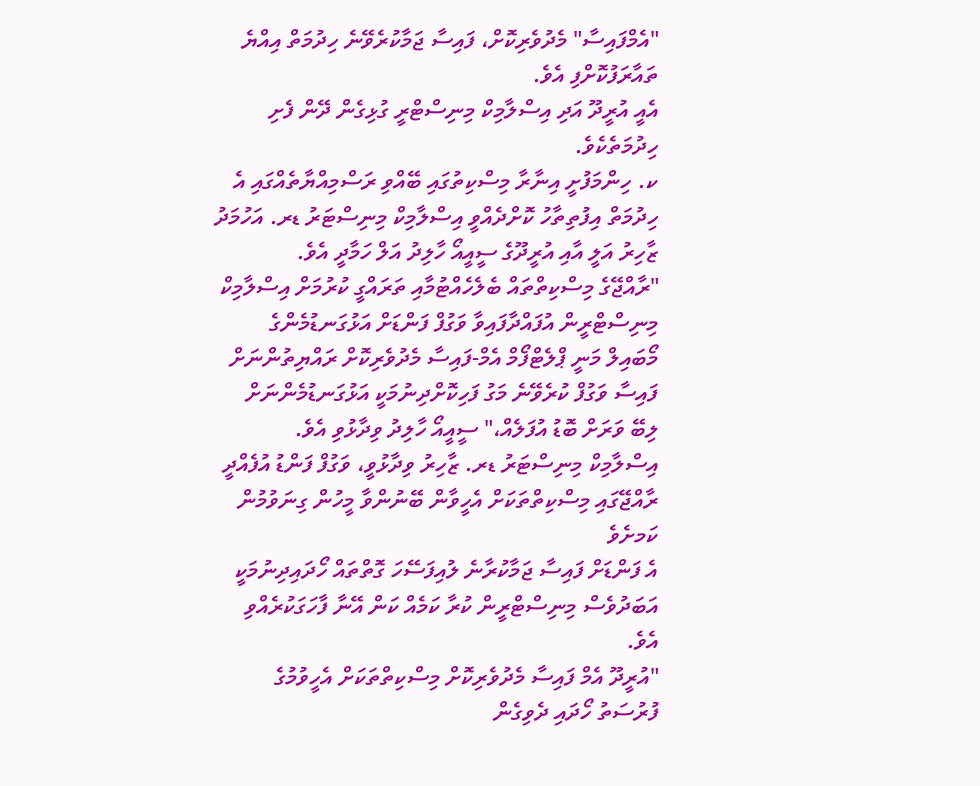"އެމްފައިސާ" މެދުވެރިކޮށް، ފައިސާ ޖަމާކުރެވޭނެ ހިދުމަތް އިއްޔެ ތައާރަފުކޮށްފި އެވެ.
އެއީ އުރީދޫ އަދި އިސްލާމިކް މިނިސްޓްރީ ގުޅިގެން ދޭން ފެށި ހިދުމަތެކެވެ.
ކ. ހިންމަފުށީ އިނާރާ މިސްކިތުގައި ބޭއްވި ރަސްމިއްޔާތެއްގައި އެ ހިދުމަތް އިފުތިތާހު ކޮށްދެއްވީ އިސްލާމިކް މިނިސްޓަރު ޑރ. އަހުމަދު ޒާހިރު އަލީ އާއި އުރީދޫގެ ސީއީއޯ ހާލިދު އަލް ހަމާދީ އެވެ.
"ރާއްޖޭގެ މިސްކިތްތައް ބެލެހެއްޓުމާއި ތަރައްގީ ކުރުމަށް އިސްލާމިކް މިނިސްޓްރީން އުފައްދާފައިވާ ވަގުފް ފަންޑަށް އަޅުގަނޑުމެންގެ މޯބައިލް މަނީ ޕްލެޓްފޯމް އެމް-ފައިސާ މެދުވެރިކޮށް ރައްޔިތުންނަށް ފައިސާ ވަގުފް ކުރެވޭނެ މަގު ފަހިކޮށްދިނުމަކީ އަޅުގަނޑުމެންނަށް ލިބޭ ވަރަށް ބޮޑު އުފަލެއް،" ސީއީއޯ ހާލިދު ވިދާޅުވި އެވެ.
އިސްލާމިކް މިނިސްޓަރު ޑރ. ޒާހިރު ވިދާޅުވީ، ވަގުފް ފަންޑު އުފެއްދީ ރާއްޖޭގައި މިސްކިތްތަކަށް އެހީވާން ބޭނުންވާ މީހުން ގިނަވުމުން ކަމށެވެ
އެ ފަންޑަށް ފައިސާ ޖަމާކުރާނެ ލުއިފަސޭހަ ގޮތްތައް ހޯދައިދިނުމަކީ އަބަދުވެސް މިނިސްޓްރީން ކުރާ ކަމެއް ކަން އޭނާ ފާހަގަކުރެއްވި އެވެ.
"އުރީދޫ އެމް ފައިސާ މެދުވެރިކޮށް މިސްކިތްތަކަށް އެހީވުމުގެ ފުރުސަތު ހޯދައި ދެވިގެން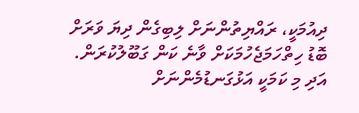ދިއުމަކީ، ރައްޔިތުންނަށް ލިބިގެން ދިޔަ ވަރަށް ބޮޑު ހިތްހަމަޖެހުމަކަށް ވާނެ ކަން ގަބޫލުކުރަން. އަދި މި ކަމަކީ އަޅުގަނޑުމެންނަށް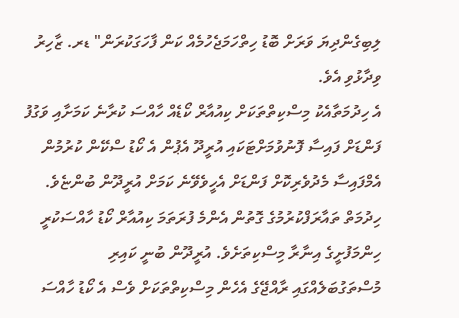ލިބިގެންދިޔަ ވަރަށް ބޮޑު ހިތްހަމަޖެހުމެއް ކަން ފާހަގަކުރަން" ޑރ. ޒާހިރު ވިދާޅުވި އެވެ.
އެ ހިދުމަތާއެކު މިސްކިތްތަކަށް ކިއުއާރް ކޯޑެއް ހާއްސަ ކުރާނެ ކަމަށާއި ވަގުފު ފަންޑަށް ފައިސާ ފޮނުވުމަށްޓަކައި އުރީދޫ އެޕުން އެ ކޯޑު ސްކޭން ކުރުމުން އެމްފައިސާ މެދުވެރިކޮށް ފަންޑަށް އެހީވެވޭނެ ކަމަށް އުރީދޫން ބުންޏެވެ.
ހިދުމަތް ތައާރަފްކުރުމުގެ ގޮތުން އެންމެ ފުރަތަމަ ކިއުއާރް ކޯޑު ހާއްސަކުރީ ހިންމަފުށީގެ އިނާރާ މިސްކިތަށެވެ. އުރީދޫން ބުނީ ކައިރި މުސްތަގުބަލެއްގައި ރާއްޖޭގެ އެހެން މިސްކިތްތަކަށް ވެސް އެ ކޯޑު ހާއްސަ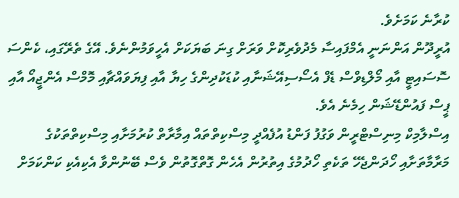ކުރާނެ ކަމަށެވެ.
އުރީދޫން އަންނަނީ އެމްފައިސާ މެދުވެރިކޮށް ވަރަށް ގިނަ ބަޔަކަށް އެހީވަމުންނެވެ. އޭގެ ތެރޭގައި، ކެންސަ ސޮސައިޓީ އާއި މޯލްޑިވްސް ޑެފް އެސޯސިއޭޝަނާއި ކުޑަކުދިންގެ ހިޔާ އާއި ފިޔަވައްޗާއި މޮމްސް އެންޖީއޯ އާއި ޕީސް ފައުންޑޭޝަން ހިމެނެ އެވެ.
އިސްލާމިކް މިނިސްޓްރީން ވަގުފު ފަންޑު އުފެއްދީ މިސްކިތްތައް އިމާރާތް ކުރުމަށާއި މިސްކިތްތަކުގެ މަރާމާތަށާއި ހޯދަންޖެހޭ ތަކެތި ހޯދުމުގެ އިތުރުން އެހެން ގޮތްގޮތުން ވެސް ބޭނުންވާ އެކިއެކި ކަންކަމަށް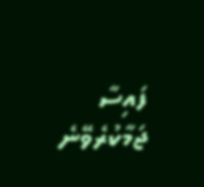ފައިސާ ޖަމާކުރެވޭނެ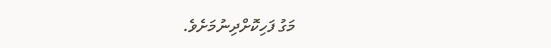މަގު ފަހިކޮށްދިނުމަށެވެ.